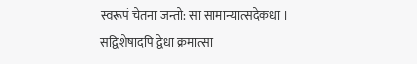स्वरूपं चेतना जन्तो: सा सामान्यात्सदेकधा ।
सद्विशेषादपि द्वेधा क्रमात्सा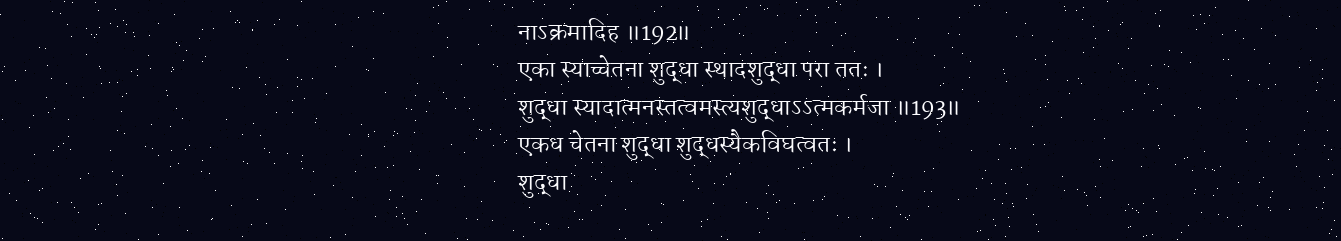नाऽक्रमादिह ॥192॥
एका स्याच्चेतना शुद्धा स्थादशुद्धा परा ततः ।
शुद्धा स्यादात्मनस्तत्वमस्त्यशुद्धाऽऽत्मकर्मजा ॥193॥
एकध चेतना शुद्धा शुद्धस्यैकविघत्वतः ।
शुद्धा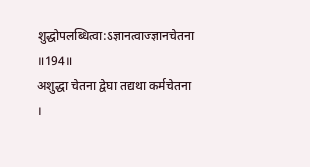शुद्धोपलब्धित्वा:ऽज्ञानत्वाज्ज्ञानचेतना ॥194॥
अशुद्धा चेतना द्वेघा तद्यथा कर्मचेतना ।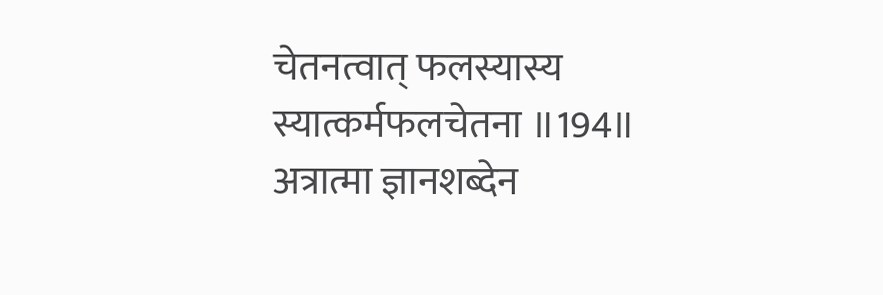चेतनत्वात्‌ फलस्यास्य स्यात्कर्मफलचेतना ॥194॥
अत्रात्मा ज्ञानशब्देन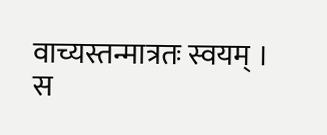वाच्यस्तन्मात्रतः स्वयम्‌ ।
स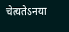चेत्यतेऽनया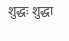शुद्धः शुद्धा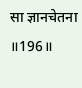सा ज्ञानचेतना ॥196॥